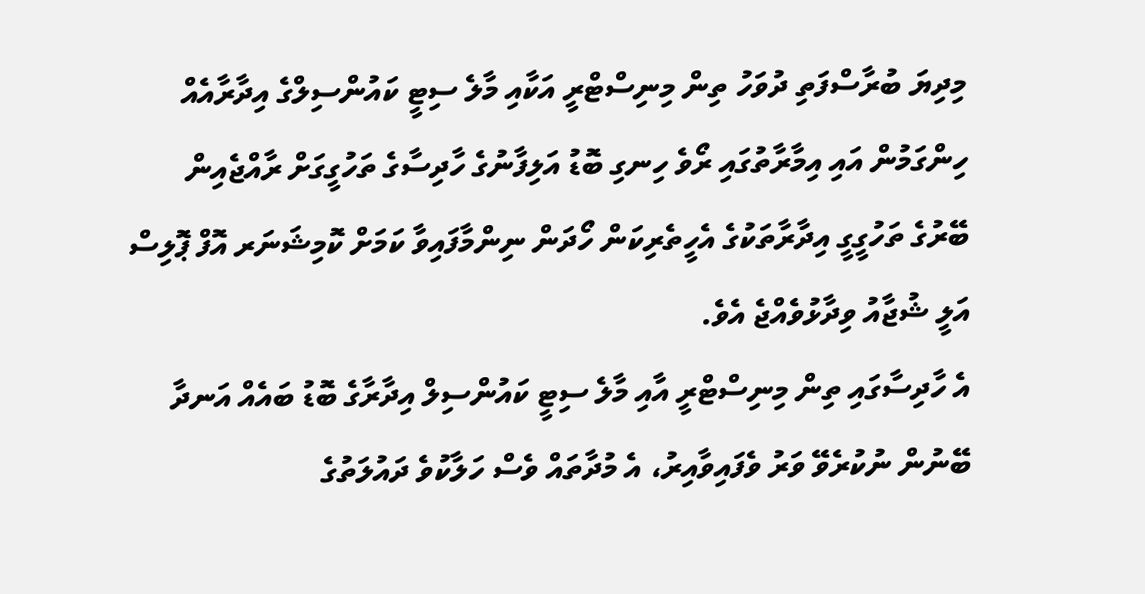މިދިޔަ ބުރާސްފަތި ދުވަހު ތިން މިނިސްޓްރީ އަކާއި މާލެ ސިޓީ ކައުންސިލްގެ އިދާރާއެއް ހިންގަމުން އައި އިމާރާތުގައި ރޯވެ ހިނގި ބޮޑު އަލިފާނުގެ ހާދިސާގެ ތަހުގީގަށް ރާއްޖެއިން ބޭރުގެ ތަހުގީގީ އިދާރާތަކުގެ އެހީތެރިކަން ހޯދަން ނިންމާފައިވާ ކަމަށް ކޮމިޝަނަރ އޮފް ޕޮލިސް އަލީ ޝުޖާއު ވިދާޅުވެއްޖެ އެވެ.
އެ ހާދިސާގައި ތިން މިނިސްޓްރީ އާއި މާލެ ސިޓީ ކައުންސިލް އިދާރާގެ ބޮޑު ބައެއް އަނދާ ބޭނުން ނުކުރެވޭ ވަރު ވެފައިވާއިރު، އެ މުދާތައް ވެސް ހަލާކުވެ ދައުލަތުގެ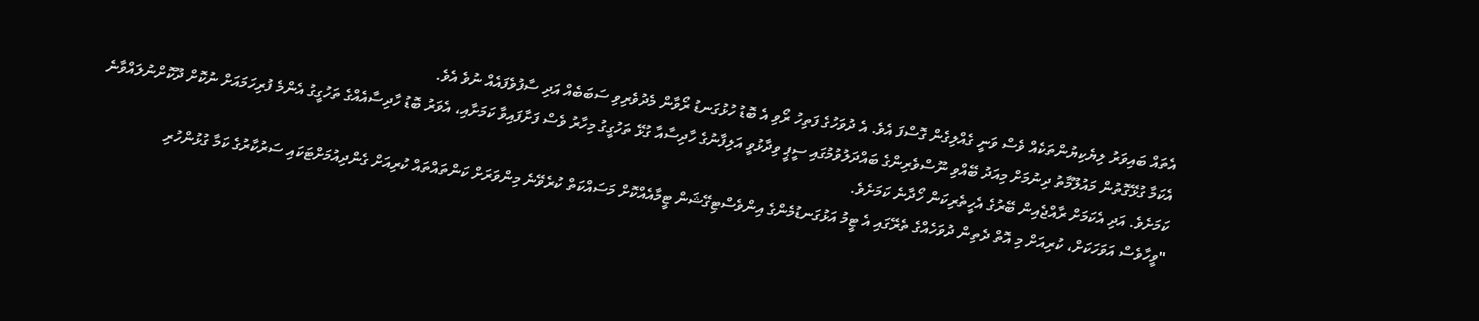އެތައް ބައިވަރު ލިޔެކިޔުންތަކެއް ވެސް ވަނީ ގެއްލިގެން ގޮސްފަ އެވެ. އެ ދުވަހުގެ ފަތިހު ރޯވި އެ ބޮޑު ހުޅުގަނޑު ރޯވާން މެދުވެރިވި ސަބަބެއް އަދި ސާފުވެފައެއް ނުވެ އެވެ.
އެކަމާ ގުޅޭގޮތުން މައުލޫމާތު ދިނުމަށް މިއަދު ބޭއްވި ނޫސްވެރިންގެ ބައްދަލުވުމުގައި ސީޕީ ވިދާޅުވީ އަލިފާނުގެ ހާދިސާއާ ގުޅޭ ތަހުގީގު މިހާރު ވެސް ފަށާފައިވާ ކަމަށާއި، އެވަރު ބޮޑު ހާދިސާއެއްގެ ތަހުގީގު އެންމެ ފުރިހަމައަށް ނުކޮށް ދޫކޮށްނުލައްވާނެ ކަމަށެވެ. އަދި އެކަމަށް ރާއްޖެއިން ބޭރުގެ އެހީތެރިކަން ހޯދާނެ ކަމަށެވެ.
"ވީހާވެސް އަވަހަކަށް، ކުރިއަށް މި އޮތް ދެތިން ދުވަހެއްގެ ތެރޭގައި އެ ޓީމު އަޅުގަނޑުމެންގެ އިންވެސްޓިގޭޝަން ޓީމާއެއްކޮށް މަސައްކަތް ކުރެވޭނެ މިންވަރަށް ކަންތައްތައް ކުރިއަށް ގެންދިއުމަށްޓަކައި ސަރުކާރުގެ ކަމާ ގުޅުންހުރި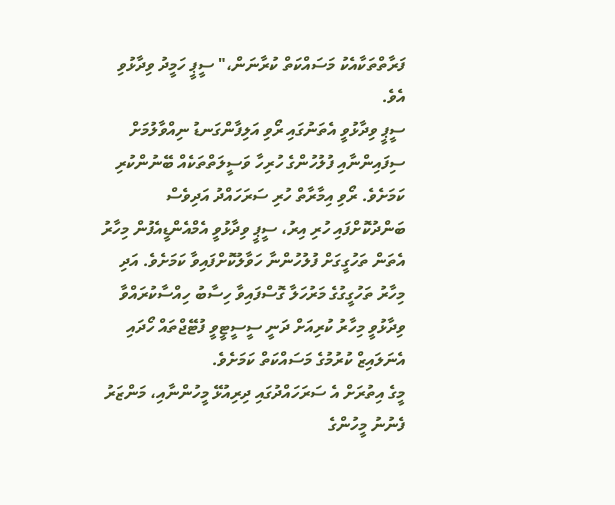ފަރާތްތަކާއެކު މަސައްކަތް ކުރާނަން،" ސީޕީ ހަމީދު ވިދާޅުވި އެވެ.
ސީޕީ ވިދާޅުވީ އެތަނުގައި ރޯވި އަލިފާންގަނޑު ނިއްވާލުމަށް ސިފައިންނާއި ފުލުހުންގެ ހުރިހާ ވަސީލަތްތަކެއް ބޭނުންކުރި ކަމަށެވެ. ރޯވި އިމާރާތް ހުރި ސަރަހައްދު އަދިވެސް ބަންދުކޮށްފައި ހުރި އިރު، ސީޕީ ވިދާޅުވީ އެމްއެންޑީއެފުން މިހާރު އެތަން ތަހުގީގަށް ފުލުހުންނާ ހަވާލުކޮށްފައިވާ ކަމަށެވެ. އަދި މިހާރު ތަހުގީގުގެ މަރުހަލާ ގޮސްފައިވާ ހިސާބު ހިއްސާކުރައްވާ ވިދާޅުވީ މިހާރު ކުރިއަށް ދަނީ ސީސީޓީވީ ފުޓޭޖްތައް ހޯދައި އެނަލައިޒް ކުރުމުގެ މަސައްކަތް ކަމަށެވެ.
މީގެ އިތުރަށް އެ ސަރަހައްދުގައި ދިރިއުޅޭ މީހުންނާއި، މަންޒަރު ފެނުނު މީހުންގެ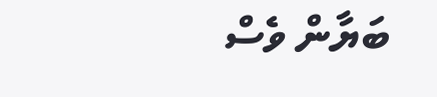ބަޔާން ވެސް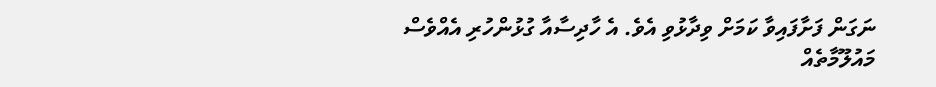ނަގަން ފަށާފައިވާ ކަމަށް ވިދާޅުވި އެވެ. އެ ހާދިސާއާ ގުޅުންހުރި އެއްވެސް މައުލޫމާތެއް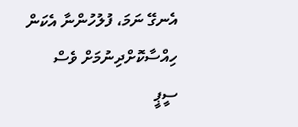އެނގޭ ނަމަ، ފުލުހުންނާ އެކަން ހިއްސާކޮށްދިނުމަށް ވެސް ސީޕީ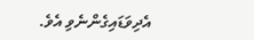އެދިވަޑައިގެންނެވި އެވެ.